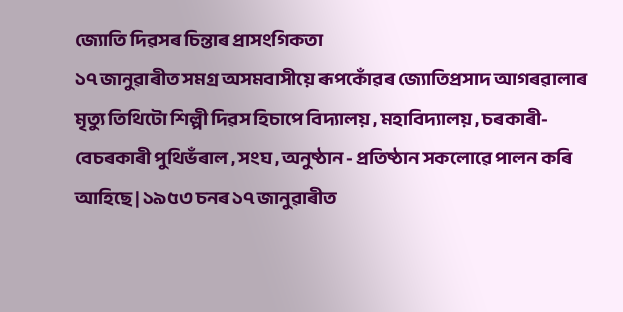জ্যোতি দিৱসৰ চিন্তাৰ প্ৰাসংগিকতা
১৭ জানুৱাৰীত সমগ্ৰ অসমবাসীয়ে ৰূপকোঁৱৰ জ্যোতিপ্ৰসাদ আগৰৱালাৰ মৃত্যু তিথিটো শিল্পী দিৱস হিচাপে বিদ্যালয় , মহাবিদ্যালয় , চৰকাৰী-বেচৰকাৰী পুথিভঁৰাল , সংঘ , অনুষ্ঠান - প্ৰতিষ্ঠান সকলোৱে পালন কৰি আহিছে | ১৯৫৩ চনৰ ১৭ জানুৱাৰীত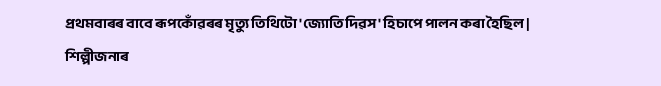প্ৰথমবাৰৰ বাবে ৰূপকোঁৱৰৰ মৃত্যু তিথিটো 'জ্যোতি দিৱস' হিচাপে পালন কৰা হৈছিল | শিল্পীজনাৰ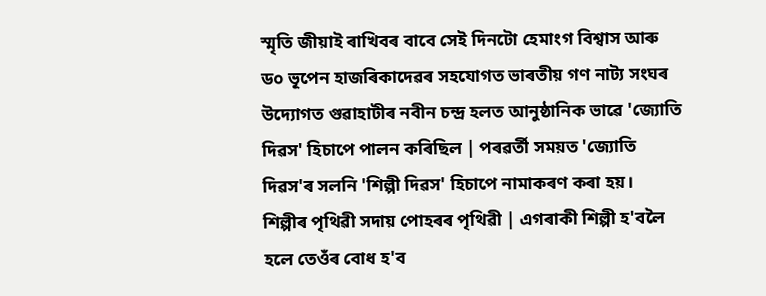স্মৃতি জীয়াই ৰাখিবৰ বাবে সেই দিনটো হেমাংগ বিশ্বাস আৰু ড০ ভূপেন হাজৰিকাদেৱৰ সহযোগত ভাৰতীয় গণ নাট্য সংঘৰ উদ্যোগত গুৱাহাটীৰ নবীন চন্দ্ৰ হলত আনুষ্ঠানিক ভাৱে 'জ্যোতি দিৱস' হিচাপে পালন কৰিছিল | পৰৱৰ্তী সময়ত 'জ্যোতি দিৱস'ৰ সলনি 'শিল্পী দিৱস' হিচাপে নামাকৰণ কৰা হয়।
শিল্পীৰ পৃথিৱী সদায় পোহৰৰ পৃথিৱী | এগৰাকী শিল্পী হ'বলৈ হলে তেওঁৰ বোধ হ'ব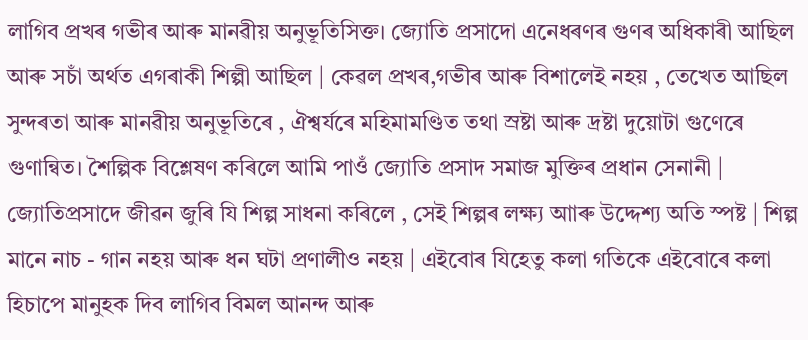লাগিব প্ৰখৰ গভীৰ আৰু মানৱীয় অনুভূতিসিক্ত। জ্যোতি প্ৰসাদো এনেধৰণৰ গুণৰ অধিকাৰী আছিল আৰু সচাঁ অৰ্থত এগৰাকী শিল্পী আছিল | কেৱল প্ৰখৰ,গভীৰ আৰু বিশালেই নহয় , তেখেত আছিল সুন্দৰতা আৰু মানৱীয় অনুভূতিৰে , ঐশ্বৰ্যৰে মহিমামণ্ডিত তথা স্ৰষ্টা আৰু দ্ৰষ্টা দুয়োটা গুণেৰে গুণান্বিত। শৈল্পিক বিশ্লেষণ কৰিলে আমি পাওঁ জ্যোতি প্ৰসাদ সমাজ মুক্তিৰ প্ৰধান সেনানী | জ্যোতিপ্ৰসাদে জীৱন জুৰি যি শিল্প সাধনা কৰিলে , সেই শিল্পৰ লক্ষ্য আাৰু উদ্দেশ্য অতি স্পষ্ট | শিল্প মানে নাচ - গান নহয় আৰু ধন ঘটা প্ৰণালীও নহয় | এইবোৰ যিহেতু কলা গতিকে এইবোৰে কলা হিচাপে মানুহক দিব লাগিব বিমল আনন্দ আৰু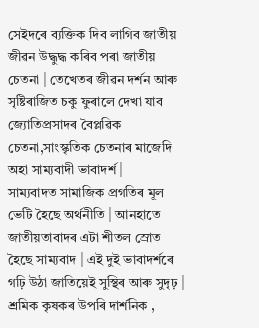সেইদৰে ব্যক্তিক দিব লাগিব জাতীয় জীৱন উদ্ধুদ্ধ কৰিব পৰা জাতীয় চেতনা | তেখেতৰ জীৱন দৰ্শন আৰু সৃষ্টিৰাজিত চকু ফুৰালে দেখা যাব জ্যোতিপ্ৰসাদৰ বৈপ্লৱিক চেতনা,সাংস্কৃতিক চেতনাৰ মাজেদি অহা সাম্যবাদী ভাবাদৰ্শ |
সাম্যবাদত সামাজিক প্ৰগতিৰ মূল ভেটি হৈছে অৰ্থনীতি | আনহাতে জাতীয়তাবাদৰ এটা শীতল স্ৰোত হৈছে সাম্যবাদ | এই দুই ভাবাদৰ্শৰে গঢ়ি উঠা জাতিয়েই সুস্থিৰ আৰু সুদৃঢ় | শ্ৰমিক কৃষকৰ উপৰি দাৰ্শনিক ,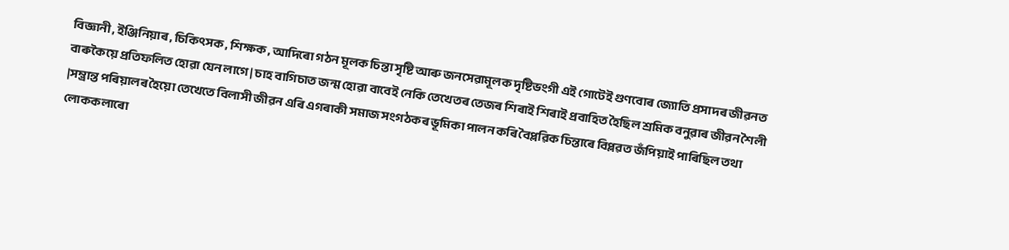বিজ্ঞানী , ইঞ্জিনিয়াৰ , চিকিৎসক , শিক্ষক , আদিৰো গঠন মূলক চিন্তা সৃষ্টি আৰু জনসেৱামূলক দৃষ্টিভংগী এই গোটেই গুণবোৰ জ্যোতি প্ৰসাদৰ জীৱনত বাৰুকৈয়ে প্ৰতিফলিত হোৱা যেন লাগে | চাহ বাগিচাত জন্ম হোৱা বাবেই নেকি তেখেতৰ তেজৰ শিৰাই শিৰাই প্ৰবাহিত হৈছিল শ্ৰমিক বনুৱাৰ জীৱন শৈলী |সম্ভ্ৰান্ত পৰিয়ালৰ হৈয়ো তেখেতে বিলাসী জীৱন এৰি এগৰাকী সমাজ সংগঠকৰ ভূমিকা পালন কৰি বৈপ্লৱিক চিন্তাৰে বিপ্লৱত জঁপিয়াই পাৰিছিল তথা লোককলাৰো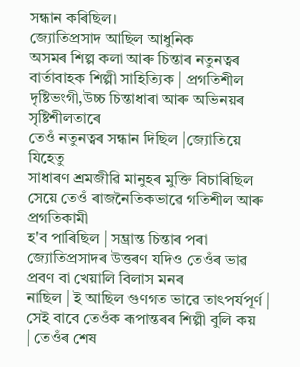সন্ধান কৰিছিল।
জ্যোতিপ্ৰসাদ আছিল আধুনিক
অসমৰ শিল্প কলা আৰু চিন্তাৰ নতুনত্বৰ
বাৰ্তাবাহক শিল্পী সাহিত্যিক | প্ৰগতিশীল দৃষ্টিভংগী,উচ্চ চিন্তাধাৰা আৰু অভিনয়ৰ সৃষ্টিশীলতাৰে
তেওঁ নতুনত্বৰ সন্ধান দিছিল |জ্যোতিয়ে যিহেতু
সাধাৰণ শ্ৰমজীৱি মানুহৰ মুক্তি বিচাৰিছিল সেয়ে তেওঁ ৰাজনৈতিকভাৱে গতিশীল আৰু প্রগতিকামী
হ'ব পাৰিছিল | সম্ভ্রান্ত চিন্তাৰ পৰা জ্যোতিপ্ৰসাদৰ উত্তৰণ যদিও তেওঁৰ ভাৱ প্ৰবণ বা খেয়ালি বিলাস মনৰ
নাছিল | ই আছিল গুণগত ভাৱে তাৎপৰ্যপূৰ্ণ | সেই বাবে তেওঁক ৰূপান্তৰৰ শিল্পী বুলি কয়
| তেওঁৰ শেষ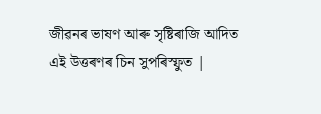জীৱনৰ ভাষণ আৰু সৃষ্টিৰাজি আদিত এই উত্তৰণৰ চিন সুপৰিস্ফুত |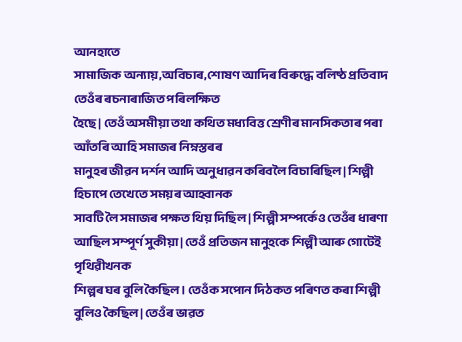আনহাতে
সামাজিক অন্যায়,অবিচাৰ,শোষণ আদিৰ বিৰুদ্ধে বলিষ্ঠ প্ৰতিবাদ তেওঁৰ ৰচনাৰাজিত পৰিলক্ষিত
হৈছে | তেওঁ অসমীয়া তথা কথিত মধ্যবিত্ত শ্ৰেণীৰ মানসিকতাৰ পৰা আঁতৰি আহি সমাজৰ নিম্নস্তৰৰ
মানুহৰ জীৱন দৰ্শন আদি অনুধাৱন কৰিবলৈ বিচাৰিছিল | শিল্পী হিচাপে তেখেতে সময়ৰ আহ্বানক
সাবটি লৈ সমাজৰ পক্ষত থিয় দিছিল | শিল্পী সম্পৰ্কেও তেওঁৰ ধাৰণা
আছিল সম্পূৰ্ণ সুকীয়া | তেওঁ প্ৰতিজন মানুহকে শিল্পী আৰু গোটেই পৃথিৱীখনক
শিল্পৰ ঘৰ বুলি কৈছিল। তেওঁক সপোন দিঠকত পৰিণত কৰা শিল্পী বুলিও কৈছিল | তেওঁৰ ভাৱত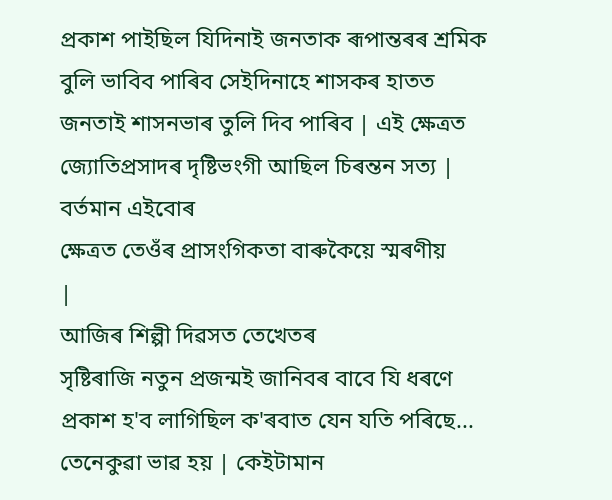প্ৰকাশ পাইছিল যিদিনাই জনতাক ৰূপান্তৰৰ শ্ৰমিক বুলি ভাবিব পাৰিব সেইদিনাহে শাসকৰ হাতত
জনতাই শাসনভাৰ তুলি দিব পাৰিব | এই ক্ষেত্ৰত জ্যোতিপ্ৰসাদৰ দৃষ্টিভংগী আছিল চিৰন্তন সত্য | বৰ্তমান এইবোৰ
ক্ষেত্ৰত তেওঁৰ প্ৰাসংগিকতা বাৰুকৈয়ে স্মৰণীয়
|
আজিৰ শিল্পী দিৱসত তেখেতৰ
সৃষ্টিৰাজি নতুন প্ৰজন্মই জানিবৰ বাবে যি ধৰণে প্ৰকাশ হ'ব লাগিছিল ক'ৰবাত যেন যতি পৰিছে...
তেনেকুৱা ভাৱ হয় | কেইটামান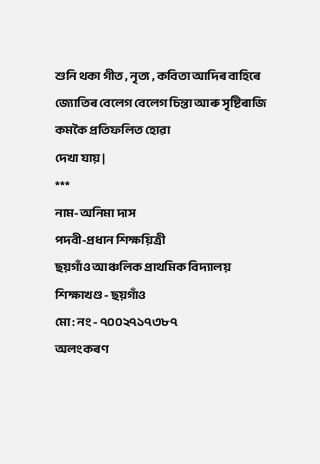শুনি থকা গীত , নৃত্য , কবিতা আদিৰ বাহিৰে জ্যোতিৰ বেলেগ বেলেগ চিন্তা আৰু সৃষ্টিৰাজি কমকৈ প্ৰতিফলিত হোৱা
দেখা যায় |
***
নাম- অনিমা দাস
পদবী-প্ৰধান শিক্ষয়িত্ৰী
ছয়গাঁও আঞ্চলিক প্ৰাথমিক বিদ্যালয়
শিক্ষাখণ্ড - ছয়গাঁও
মো : নং - ৭০০২৭১৭৩৮৭
অলংকৰণ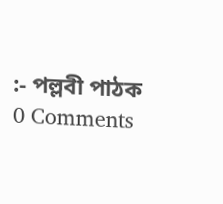:- পল্লবী পাঠক
0 Comments